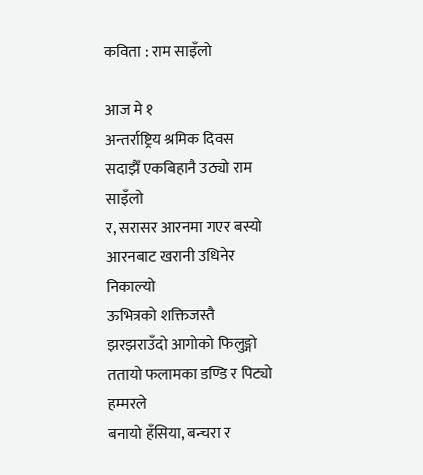कविता : राम साइँलो

आज मे १
अन्तर्राष्ट्रिय श्रमिक दिवस
सदाझैँ एकबिहानै उठ्यो राम साइँलो
र, सरासर आरनमा गएर बस्यो
आरनबाट खरानी उधिनेर निकाल्यो
ऊभित्रको शक्तिजस्तै
झरझराउँदो आगोको फिलुङ्गो
ततायो फलामका डण्डि र पिट्यो हम्मरले
बनायो हँसिया, बन्चरा र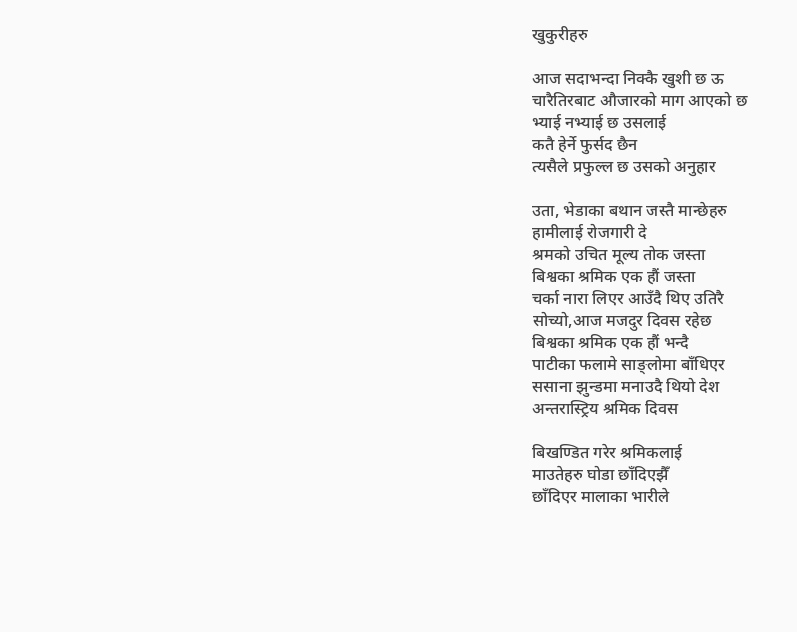खुकुरीहरु

आज सदाभन्दा निक्कै खुशी छ ऊ
चारैतिरबाट औजारको माग आएको छ
भ्याई नभ्याई छ उसलाई
कतै हेर्ने फुर्सद छैन
त्यसैले प्रफुल्ल छ उसको अनुहार

उता, भेडाका बथान जस्तै मान्छेहरु
हामीलाई रोजगारी दे
श्रमको उचित मूल्य तोक जस्ता
बिश्वका श्रमिक एक हौं जस्ता
चर्का नारा लिएर आउँदै थिए उतिरै
सोच्यो,आज मजदुर दिवस रहेछ
बिश्वका श्रमिक एक हौं भन्दै
पाटीका फलामे साङ्लोमा बाँधिएर
ससाना झुन्डमा मनाउदै थियो देश
अन्तरास्ट्रिय श्रमिक दिवस

बिखण्डित गरेर श्रमिकलाई
माउतेहरु घोडा छाँदिएझैँ
छाँदिएर मालाका भारीले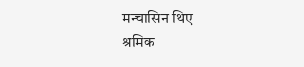मन्चासिन थिए
श्रमिक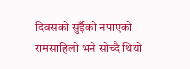दिवसको सुईँको नपाएको
रामसाहिलो भने सोच्दै थियो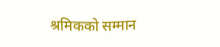श्रमिकको सम्मान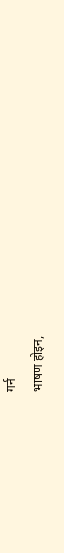गर्न
भाषण होइन,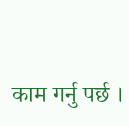काम गर्नु पर्छ ।